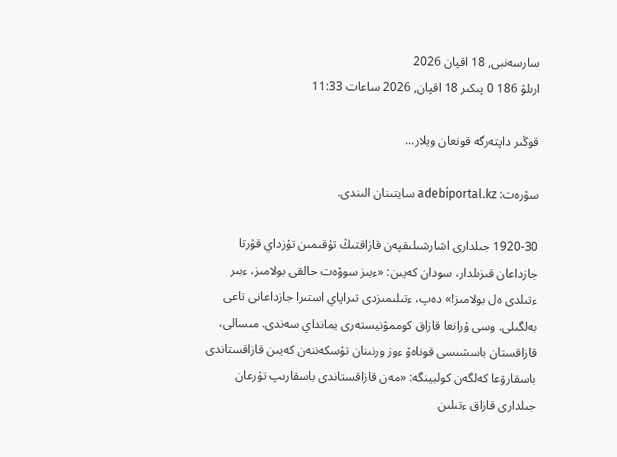سارسەنبى, 18 اقپان 2026
ارىلۋ 186 0 پىكىر 18 اقپان, 2026 ساعات 11:33

قوڭىر داپتەرگە قونعان ويلار...

سۋرەت: adebiportal.kz سايتىنان الىندى.

1920-30 جىلدارى اشارشىلىقپەن قازاقتىڭ تۇقىمىن تۇزداي قۇرتا جازداعان قىزىلدار، سودان كەيىن: «ءبىز سوۆەت حالقى بولامىز، ءبىر ءتىلدى ەل بولامىز!» دەپ، ءتىلىمىزدى تىراپاي استىرا جازداعانى تاعى بەلگىلى. وسى ۇرانعا قازاق كوممۋنيستەرى يمانداي سەندى. مىسالى، قازاقستان باسشىسى قوناەۆ ءوز ورنىنان تۇسكەننەن كەيىن قازاقستاندى باسقارۋعا كەلگەن كولبينگە: «مەن قازاقستاندى باسقارىپ تۇرعان جىلدارى قازاق ءتىلىن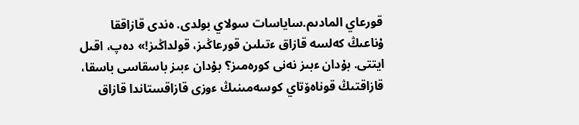قورعاي المادىم.ساياسات سولاي بولدى. ەندى قازاققا ۇناعىڭ كەلسە قازاق ءتىلىن قورعاڭىز، قولداڭىز!» دەپ، اقىل ايتتى. بۇدان ءبىز نەنى كورەمىز؟ بۇدان ءبىز باسقاسى باسقا، قازاقتىڭ قوناەۆتاي كوسەمىنىڭ ءوزى قازاقستاندا قازاق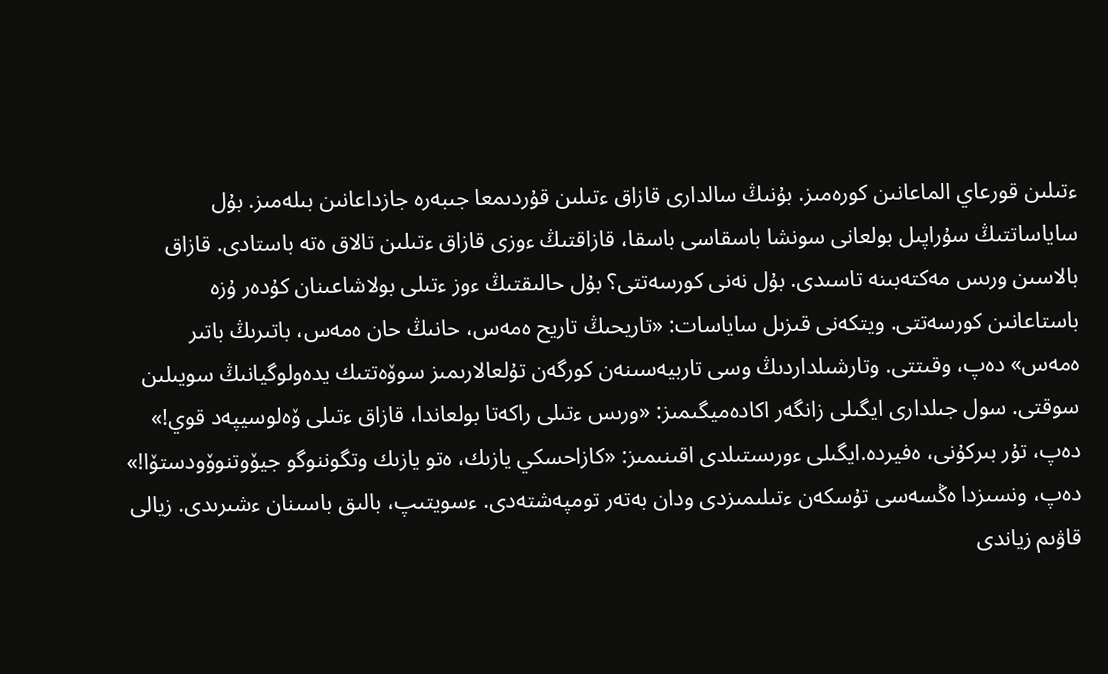ءتىلىن قورعاي الماعانىن كورەمىز. بۇنىڭ سالدارى قازاق ءتىلىن قۇردىمعا جىبەرە جازداعانىن بىلەمىز. بۇل ساياساتتىڭ سۇراپىل بولعانى سونشا باسقاسى باسقا، قازاقتىڭ ءوزى قازاق ءتىلىن تالاق ەتە باستادى. قازاق بالاسىن ورىس مەكتەبىنە تاسىدى. بۇل نەنى كورسەتتى؟ بۇل حالىقتىڭ ءوز ءتىلى بولاشاعىنان كۇدەر ۇزە باستاعانىن كورسەتتى. ويتكەنى قىزىل ساياسات: «تاريحىڭ تاريح ەمەس، حانىڭ حان ەمەس، باتىرىڭ باتىر ەمەس» دەپ، وقىتتى. وتارشىلداردىڭ وسى تاربيەسىنەن كورگەن تۇلعالارىمىز سوۆەتتىك يدەولوگيانىڭ سويىلىن سوقتى. سول جىلدارى ايگىلى زانگەر اكادەميگىمىز: «ورىس ءتىلى راكەتا بولعاندا، قازاق ءتىلى ۆەلوسيپەد قوي!» دەپ، تۇر بىركۇنى، ەفيردە.ايگىلى ءورىستىلدى اقىنىمىز: «كازاحسكي يازىك، ەتو يازىك وتگوننوگو جيۆوتنوۆودستۆا!» دەپ، ونسىزدا ەڭسەسى تۇسكەن ءتىلىمىزدى ودان بەتەر تومپەشتەدى. ءسويتىپ، بالىق باسىنان ءشىرىدى. زيالى قاۋىم زياندى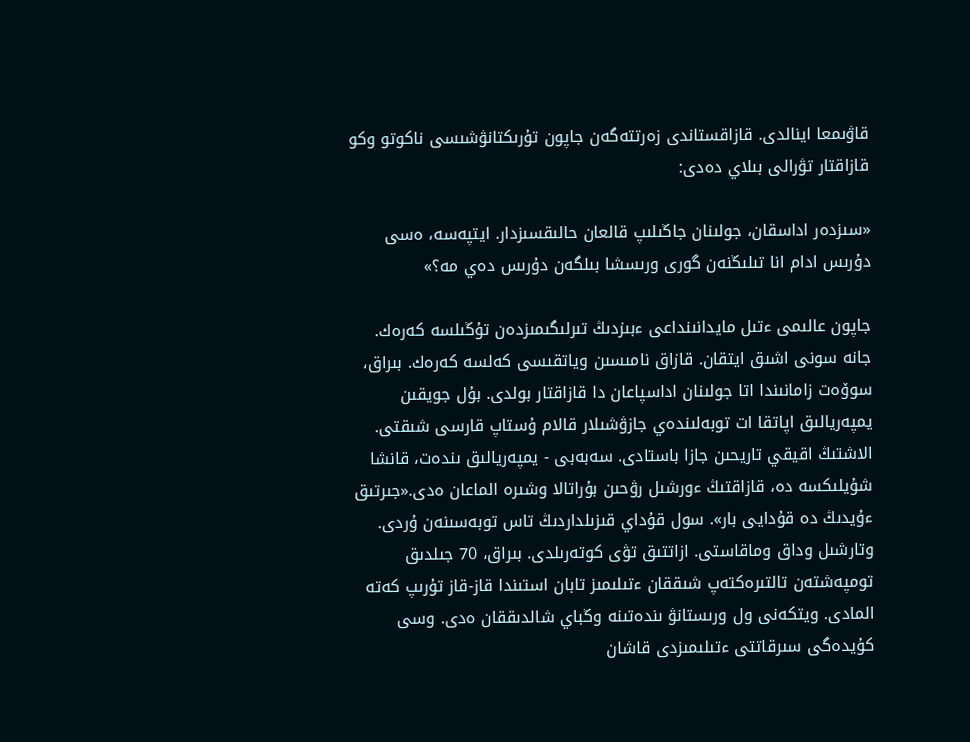قاۋىمعا اينالدى. قازاقستاندى زەرتتەگەن جاپون تۇرىكتانۋشىسى ناكوتو وكو قازاقتار تۋرالى بىلاي دەدى:

«سىزدەر اداسقان، جولىنان جاڭىلىپ قالعان حالىقسىزدار. ايتپەسە، ەسى دۇرىس ادام انا تىلىڭنەن گورى ورىسشا بىلگەن دۇرىس دەي مە؟»

جاپون عالىمى ءتىل مايدانىنداعى ءبىزدىڭ تىرلىگىمىزدەن تۇڭىلسە كەرەك. جانە سونى اشىق ايتقان. قازاق نامىسىن وياتقىسى كەلسە كەرەك. بىراق، سوۆەت زامانىندا اتا جولىنان اداسپاعان دا قازاقتار بولدى. بۇل جويقىن يمپەريالىق اپاتقا ات توبەلىندەي جازۋشىلار قالام ۇستاپ قارسى شىقتى. الاشتىڭ اقيقي تاريحىن جازا باستادى. سەبەبى - يمپەريالىق ىندەت، قانشا شۇيلىكسە دە، قازاقتىڭ ءورشىل رۋحىن بۇراتالا وشىرە الماعان ەدى.«جىرتىق ءۇيدىڭ دە قۇدايى بار». سول قۇداي قىزىلداردىڭ تاس توبەسىنەن ۇردى. وتارشىل وداق وماقاستى. ازاتتىق تۋى كوتەرىلدى. بىراق، 70 جىلدىق تومپەشتەن تالتىرەكتەپ شىققان ءتىلىمىز تابان استىندا قاز-قاز تۇرىپ كەتە المادى. ويتكەنى ول ورىستانۋ ىندەتىنە وڭباي شالدىققان ەدى. وسى كۇيدەگى سىرقاتتى ءتىلىمىزدى قاشان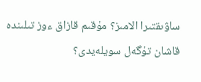ساۋىقتىرا الامىز؟ مۇقىم قازاق ءوز تىلىندە قاشان تۇگەل سويلەيدى؟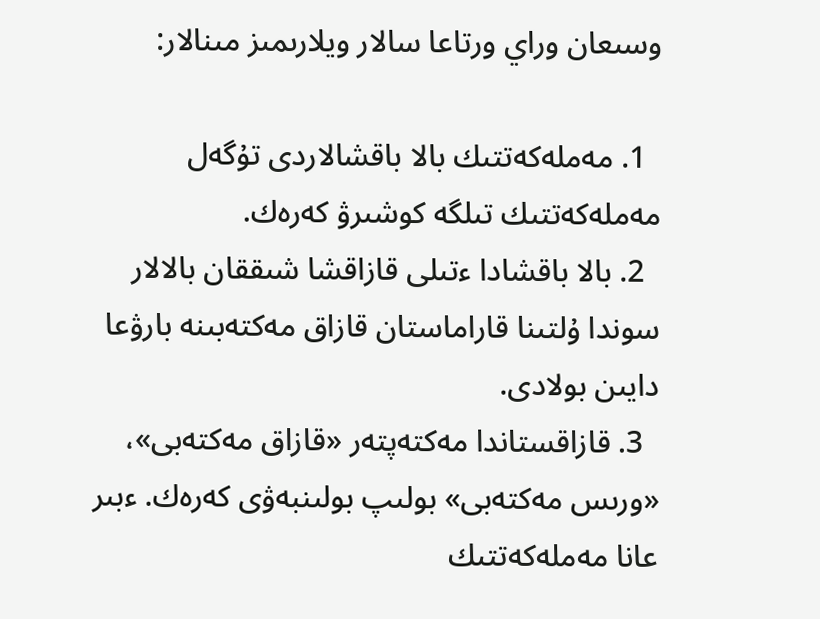وسىعان وراي ورتاعا سالار ويلارىمىز مىنالار:

  1. مەملەكەتتىك بالا باقشالاردى تۇگەل مەملەكەتتىك تىلگە كوشىرۋ كەرەك.
  2. بالا باقشادا ءتىلى قازاقشا شىققان بالالار سوندا ۇلتىنا قاراماستان قازاق مەكتەبىنە بارۋعا دايىن بولادى.
  3. قازاقستاندا مەكتەپتەر «قازاق مەكتەبى»، «ورىس مەكتەبى» بولىپ بولىنبەۋى كەرەك. ءبىر عانا مەملەكەتتىك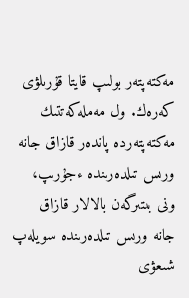مەكتەپتەر بولىپ قايتا قۇرىلۋى كەرەك. ول مەملەكەتتىك مەكتەپتەردە پاندەر قازاق جانە ورىس تىلدەرىندە ءجۇرىپ، ونى بىتىرگەن بالالار قازاق جانە ورىس تىلدەرىندە سويلەپ شىعۋى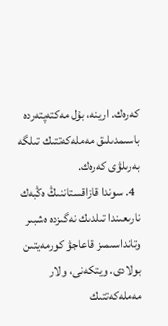كەرەك. ارينە، بۇل مەكتەپتەردە باسىمدىلىق مەملەكەتتىك تىلگە بەرىلۋى كەرەك.
  4. سوندا قازاقستاننىڭ ەڭبەك نارىعىندا تىلدىك نەگىزدە ەشبىر وتانداسىمىز قاعاجۋ كورمەيتىن بولادى. ويتكەنى، ولار مەملەكەتتىك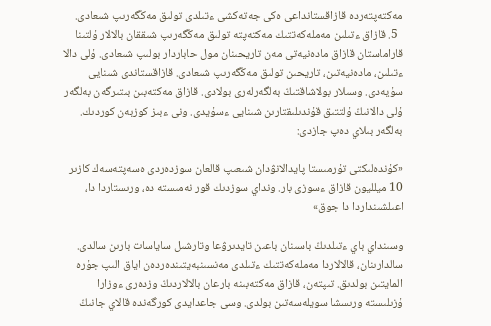مەكتەپتەردە قازاقستانداعى ەكى جەتەكشى ءتىلدى تولىق مەڭگەرىپ شىعادى.
  5. قازاق ءتىلىن مەملەكەتتىك مەكتەپتە تولىق مەڭگەرىپ شىققان بالالار ۇلتىنا قاراماستان قازاق مادەنيەتى مەن تاريحىنان مول حاباردار بولىپ شىعادى. ۇلى دالا ءتىلىن، مادەنيەتىن، تاريحىن تولىق مەڭگەرىپ شىعادى. قازاقستاندى شىنايى سۇيەدى. وسىلار بولاشاقتىڭ بەلگەرلەرى بولادى. قازاق مەكتەبىن بىتىرگەن بەلگەر ۇلى دالانىڭ ۇلتتىق قۇندىلىقتارىن شىنايى ءسۇيدى. ونى ءبىز كوزبەن كوردىك. بەلگەر بىلاي دەپ جازدى:

«كۇندەلىكتى تۇرمىستا پايدالانۋدان شىعىپ قالعان سوزدەردى ەسەپتەسەك كازىر 10 ميلليون قازاق ءسوزى بار. ونداي سوزدىك قور نەمىستە دە، ورىستاردا دا، اعىلشىنداردا دا جوق»

وسىنداي باي ءتىلدىڭ باسىنان باعىن تايدىرۋعا وتارشىل ساياسات بارىن سالدى. سالدارىنان، قالالاردا مەملەكەتتىك ءتىلدى مەنسىنبەيتىندەردەن اياق الىپ جۇرە المايتىن بولدىق. تىپتەن، قازاق مەكتەبىنە بارعان بالالاردىڭ وزدەرى ءوزارا ۇزىلىستە ورىسشا سويلەسەتىن بولدى. وسى جاعدايدى كورگەندە قالاي جانىڭ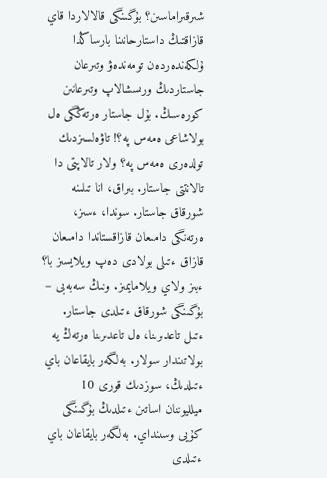شىرقىراماسىن؟ بۇگىنگى قالالاردا قاي قازاقتىڭ داستارحانىنا بارساڭدا ۇلكەندەردەن تومەندەۋ وتىرعان جاستاردىڭ ورىسشالاپ وتىرعانىن كورەسىڭ. بۇل جاستار ەرتەڭگى ەل بولاشاعى ەمەس پە؟! تاۋەلسىزدىك تولدەرى ەمەس پە؟ ولار تالاپتى دا تالانتتى جاستار. بىراق، انا تىلىنە شورقاق جاستار. سوندا، ءسىز، ەرتەنگى دامىعان قازاقستاندا دامىعان قازاق ءتىلى بولادى دەپ ويلايسىز با؟ ءبىز ولاي ويلامايمىز. ونىڭ سەبەبى – بۇگىنگى شورقاق ءتىلدى جاستار. ءتىل تاعدىرىنا، ەل تاعدىرىنا ەرتەڭ يە بولاتىندار سولار. بەلگەر بايقاعان باي ءتىلدىڭ، سوزدىك قورى 10 ميلليوننان اساتىن ءتىلدىڭ بۇگىنگى كۇيى وسىنداي. بەلگەر بايقاعان باي ءتىلدى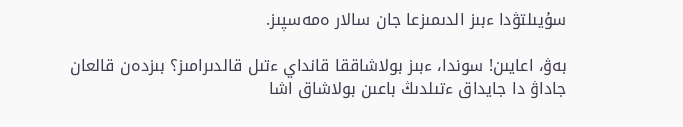سۇيىلتۋدا ءبىز الدىمىزعا جان سالار ەمەسپىز.

بەۋ، اعايىن! سوندا، ءبىز بولاشاققا قانداي ءتىل قالدىرامىز؟ بىزدەن قالعان جاداۋ دا جايداق ءتىلدىڭ باعىن بولاشاق اشا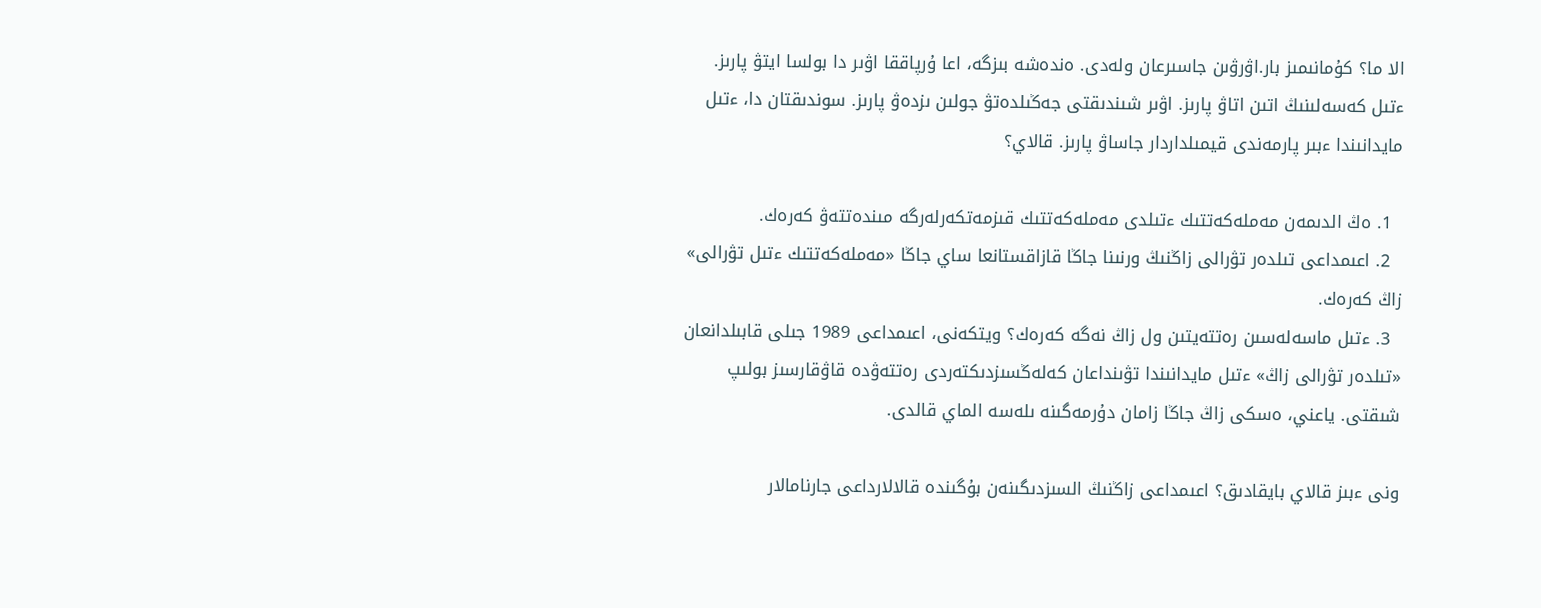الا ما؟ كۇمانىمىز بار.اۋرۋىن جاسىرعان ولەدى. ەندەشە بىزگە، اعا ۇرپاققا اۋىر دا بولسا ايتۋ پارىز. ءتىل كەسەلىنىڭ اتىن اتاۋ پارىز. اۋىر شىندىقتى جەڭىلدەتۋ جولىن ىزدەۋ پارىز. سوندىقتان دا، ءتىل مايدانىندا ءبىر پارمەندى قيمىلداردار جاساۋ پارىز. قالاي؟

  1. ەڭ الدىمەن مەملەكەتتىك ءتىلدى مەملەكەتتىك قىزمەتكەرلەرگە مىندەتتەۋ كەرەك.
  2. اعىمداعى تىلدەر تۋرالى زاڭنىڭ ورنىنا جاڭا قازاقستانعا ساي جاڭا «مەملەكەتتىك ءتىل تۋرالى» زاڭ كەرەك.
  3. ءتىل ماسەلەسىن رەتتەيتىن ول زاڭ نەگە كەرەك؟ ويتكەنى، اعىمداعى 1989 جىلى قابىلدانعان «تىلدەر تۋرالى زاڭ» ءتىل مايدانىندا تۋىنداعان كەلەڭسىزدىكتەردى رەتتەۋدە قاۋقارسىز بولىپ شىقتى. ياعني، ەسكى زاڭ جاڭا زامان دۇرمەگىنە ىلەسە الماي قالدى.

ونى ءبىز قالاي بايقادىق؟ اعىمداعى زاڭنىڭ السىزدىگىنەن بۇگىندە قالالارداعى جارنامالار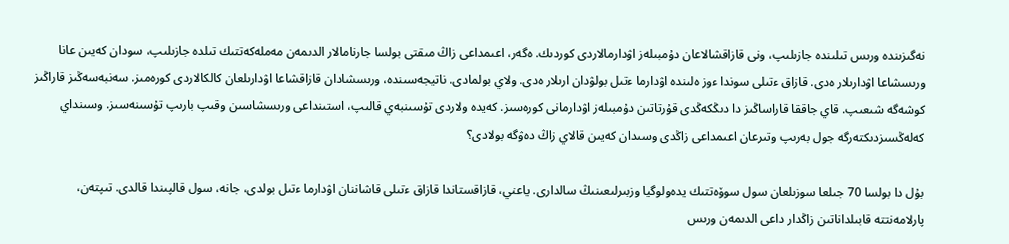نەگىزىندە ورىس تىلىندە جازىلىپ، ونى قازاقشالاعان دۇمبىلەز اۋدارمالاردى كوردىك. ەگەر، اعىمداعى زاڭ مىقتى بولسا جارنامالار الدىمەن مەملەكەتتىك تىلدە جازىلىپ، سودان كەيىن عانا ورىسشاعا اۋدارىلار ەدى. قازاق ءتىلى سوندا ءوز ەلىندە اۋدارما ءتىل بولۋدان ارىلار ەدى. ولاي بولمادى. ناتيجەسىندە، ورىسشادان قازاقشاعا اۋدارىلعان كالكالاردى كورەمىز. سەنبەسەڭىز قاراڭىز كوشەگە شىعىپ. قاي جاققا قاراساڭىز دا دىڭكەڭدى قۇرتاتىن دۇمبىلەز اۋدارمانى كورەسىز. كەيدە ولاردى تۇسىنبەي قالىپ، استىنداعى ورىسشاسىن وقىپ بارىپ تۇسىنەسىز. وسىنداي كەلەڭسىزدىكتەرگە جول بەرىپ وتىرعان اعىمداعى زاڭدى وسىدان كەيىن قالاي زاڭ دەۋگە بولادى؟

بۇل دا بولسا 70 جىلعا سوزىلعان سول سوۆەتتىك يدەولوگيا وزبىرلىعىنىڭ سالدارى. ياعني، قازاقستاندا قازاق ءتىلى قاشاننان اۋدارما ءتىل بولدى، جانە، سول قالپىندا قالدى. تىپتەن، پارلامەنتتە قابىلداناتىن زاڭدار داعى الدىمەن ورىس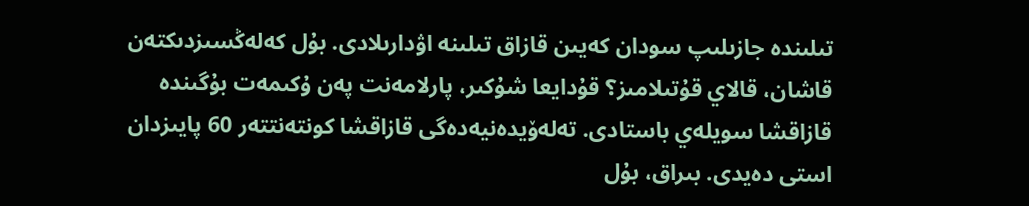تىلىندە جازىلىپ سودان كەيىن قازاق تىلىنە اۋدارىلادى. بۇل كەلەڭسىزدىكتەن قاشان، قالاي قۇتىلامىز؟ قۇدايعا شۇكىر، پارلامەنت پەن ۇكىمەت بۇگىندە قازاقشا سويلەي باستادى. تەلەۆيدەنيەدەگى قازاقشا كونتەنتتەر 60 پايىزدان استى دەيدى. بىراق، بۇل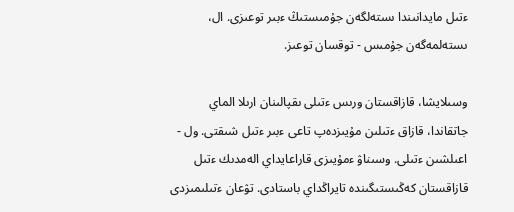ءتىل مايدانىندا ىستەلگەن جۇمىستىڭ ءبىر توعىزى. ال، ىستەلمەگەن جۇمىس - توقسان توعىز.

وسىلايشا، قازاقستان ورىس ءتىلى ىقپالىنان ارىلا الماي جاتقاندا، قازاق ءتىلىن مۇيىزدەپ تاعى ءبىر ءتىل شىقتى. ول - اعىلشىن ءتىلى. وسىناۋ ءمۇيىزى قاراعايداي الەمدىك ءتىل قازاقستان كەڭىستىگىندە تايراڭداي باستادى. تۋعان ءتىلىمىزدى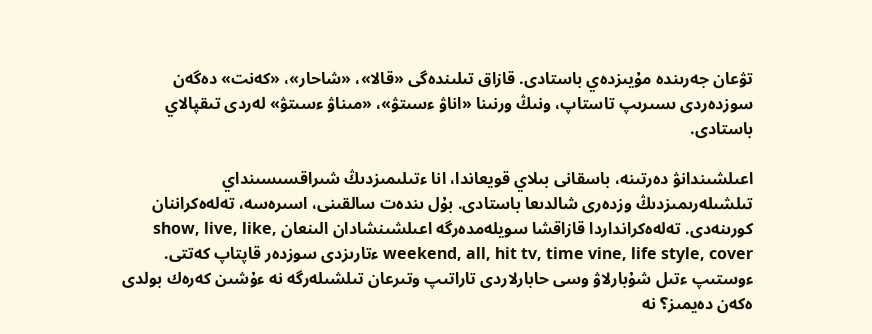تۋعان جەرىندە مۇيىزدەي باستادى. قازاق تىلىندەگى «قالا»، «شاحار»، «كەنت» دەگەن سوزدەردى ىسىرىپ تاستاپ، ونىڭ ورنىنا «اناۋ ءسىتۋ»، «مىناۋ ءسىتۋ» لەردى تىقپالاي باستادى.

اعىلشىندانۋ دەرتىنە، باسقانى بىلاي قويعاندا، انا ءتىلىمىزدىڭ شىراقسىسىنداي تىلشىلەرىمىزدىڭ وزدەرى شالدىعا باستادى. بۇل ىندەت سالقىنى، اسىرەسە، تەلەەكراننان كورىنەدى. تەلەەكرانداردا قازاقشا سويلەمدەرگە اعىلشىنشادان الىنعان show, live, like, weekend, all, hit tv, time vine, life style, cover ءتارىزدى سوزدەر قاپتاپ كەتتى. ءوستىپ ءتىل شۇبارلاۋ وسى حابارلاردى تاراتىپ وتىرعان تىلشىلەرگە نە ءۇشىن كەرەك بولدى ەكەن دەيمىز؟ نە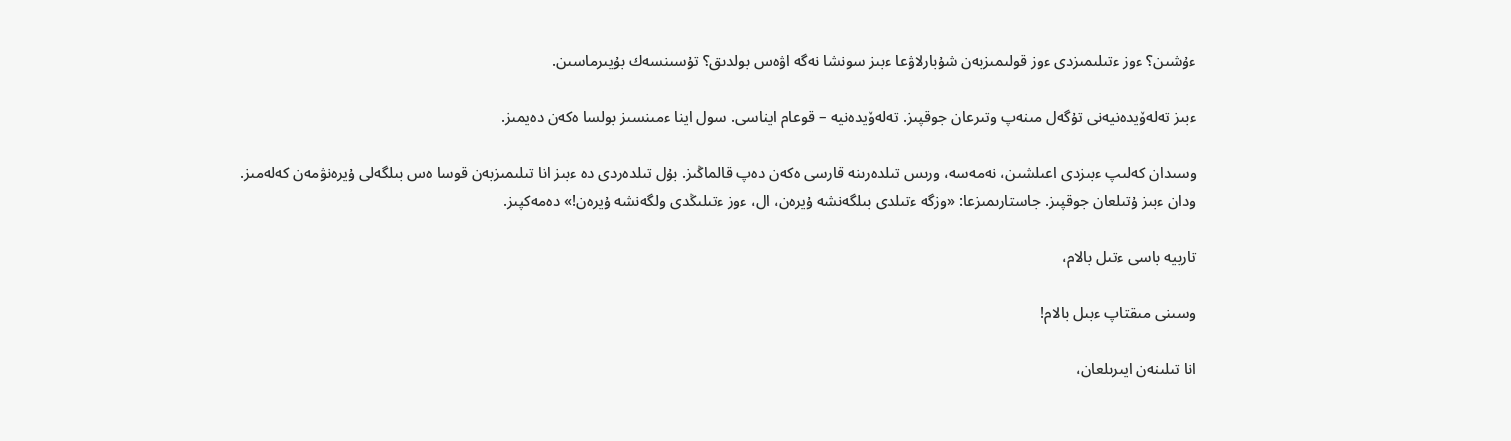ءۇشىن؟ ءوز ءتىلىمىزدى ءوز قولىمىزبەن شۇبارلاۋعا ءبىز سونشا نەگە اۋەس بولدىق؟ تۇسىنسەك بۇيىرماسىن.

ءبىز تەلەۆيدەنيەنى تۇگەل مىنەپ وتىرعان جوقپىز. تەلەۆيدەنيە – قوعام ايناسى. سول اينا ءمىنسىز بولسا ەكەن دەيمىز.

وسىدان كەلىپ ءبىزدى اعىلشىن، نەمەسە، ورىس تىلدەرىنە قارسى ەكەن دەپ قالماڭىز. بۇل تىلدەردى دە ءبىز انا تىلىمىزبەن قوسا ەس بىلگەلى ۇيرەنۋمەن كەلەمىز. ودان ءبىز ۇتىلعان جوقپىز. جاستارىمىزعا: «وزگە ءتىلدى بىلگەنشە ۇيرەن، ال، ءوز ءتىلىڭدى ولگەنشە ۇيرەن!» دەمەكپىز.

تاربيە باسى ءتىل بالام،

وسىنى مىقتاپ ءبىل بالام!

انا تىلىنەن ايىرىلعان،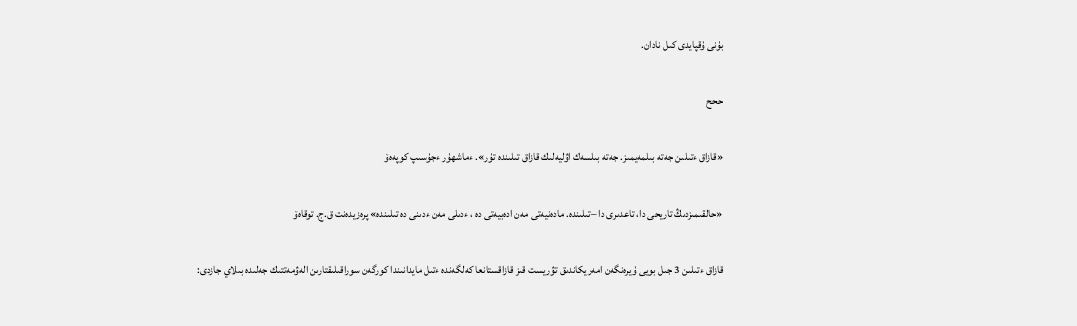بۇنى ۇقپايدى كىل نادان.

ححح

«قازاق ءتىلىن جەتە بىلمەيمىز. جەتە بىلسەك اۋليەلىك قازاق تىلىندە تۇر». ءماشھۇر ءجۇسىپ كوپەەۆ

«حالقىمىزدىڭ تاريحى دا، تاعدىرى دا –تىلىندە. مادەنيەتى مەن ادەبيەتى دە ، ءدىلى مەن ءدىنى دە تىلىندە» پرەزيدەنت ق.ج. توقاەۆ

قازاق ءتىلىن 3 جىل بويى ۇيرەنگەن امەريكاندىق تۋريست قىز قازاقستانعا كەلگەندە ءتىل مايدانىندا كورگەن سوراقىلىقتارىن الەۋمەتتىك جەلىدە بىلاي جازدى: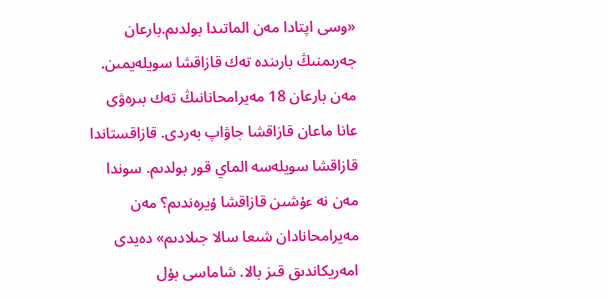«وسى اپتادا مەن الماتىدا بولدىم.بارعان جەرىمنىڭ بارىندە تەك قازاقشا سويلەيمىن. مەن بارعان 18 مەيرامحانانىڭ تەك بىرەۋى عانا ماعان قازاقشا جاۋاپ بەردى. قازاقستاندا قازاقشا سويلەسە الماي قور بولدىم. سوندا مەن نە ءۇشىن قازاقشا ۇيرەندىم؟ مەن مەيرامحانادان شىعا سالا جىلادىم» دەيدى امەريكاندىق قىز بالا. شاماسى بۇل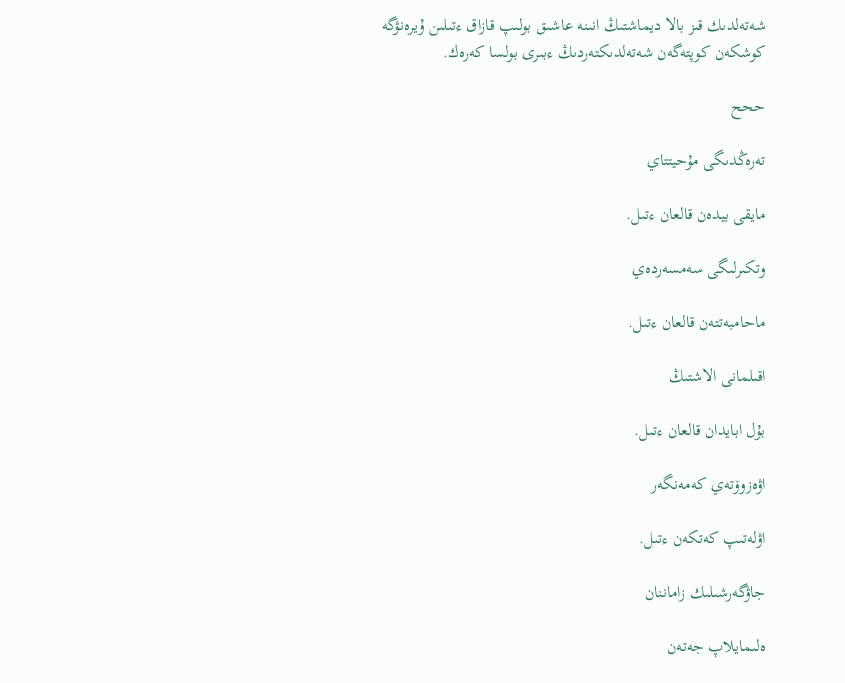شەتەلدىك قىز بالا ديماشتىڭ انىنە عاشىق بولىپ قازاق ءتىلىن ۇيرەنۋگە كوشكەن كوپتەگەن شەتەلدىكتەردىڭ ءبىرى بولسا كەرەك.

ححح

تەرەڭدىگى مۇحيتتاي

مايقى بيدەن قالعان ءتىل.

وتكىرلىگى سەمسەردەي

ماحامبەتتەن قالعان ءتىل.

اقىلمانى الاشتىڭ

بۇل ابايدان قالعان ءتىل.

اۋەزوۆتەي كەمەنگەر

اۋلەتىپ كەتكەن ءتىل.

جاۋگەرشىلىك زاماننان

ەلىمايلاپ جەتەن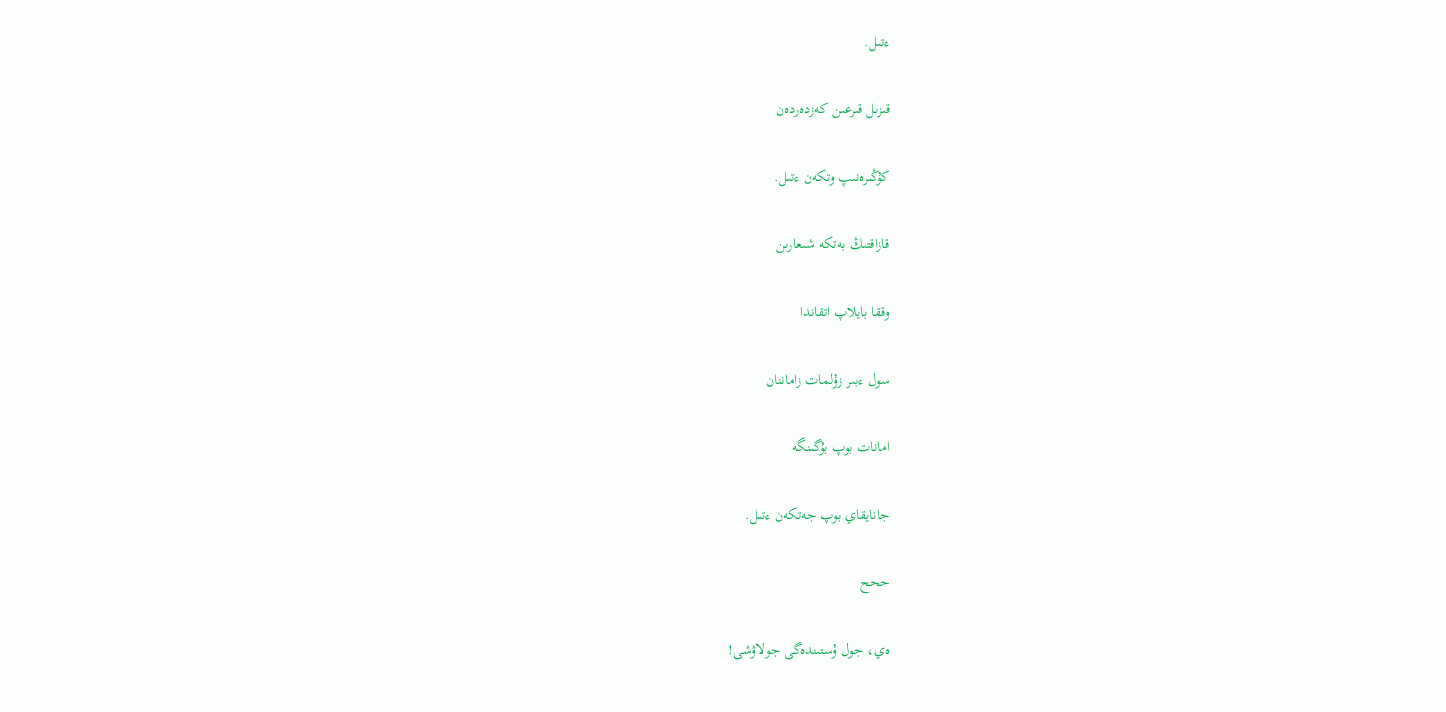ءتىل.

قىزىل قىرعىن كەزدەردەن

كۇڭىرەنىپ وتكەن ءتىل.

قازاقتىڭ بەتكە شىعارىن

وققا بايلاپ اتقاندا

سول ءبىر زۇلمات زاماننان

امانات بوپ بۇگىنگە

جانايقاي بوپ جەتكەن ءتىل.

ححح

ەي، جول ۇستىندەگى جولاۋشى!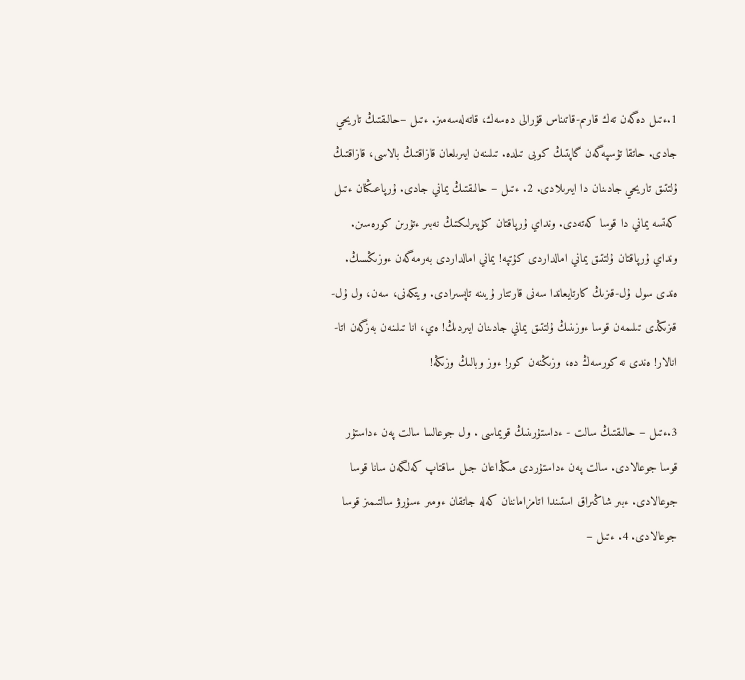1.ءتىل دەگەن تەك قارىم-قاتىناس قۇرالى دەسەك، قاتەلەسەمىز. ءتىل –حالىقتىڭ تاريحي جادى. حاتقا تۇسپەگەن گاپتىڭ كوبى تىلدە. تىلىنەن ايىرىلعان قازاقتىڭ بالاسى، قازاقتىڭ ۇلتتىق تاريحي جادىنان دا ايىرىلادى. 2. ءتىل – حالىقتىڭ يماني جادى. ۇرپاعىڭنان ءتىل كەتسە يماني دا قوسا كەتەدى. ونداي ۇرپاقتان كۇپىرلىكتىڭ نەبىر ءتۇرىن كورەسىن. ونداي ۇرپاقتان ۇلتتىق يماني امالداردى كۇتپە! يماني امالداردى بەرمەگەن ءوزىڭسىڭ. ەندى سول ۇل-قىزىڭ كارتايعاندا سەنى قارتتار ۇيىنە تاپسىرادى. ويتكەنى، سەن، ول ۇل-قىزىڭدى تىلىمەن قوسا ءوزىنىڭ ۇلتتىق يماني جادىنان ايىردىڭ! ەي، انا تىلىنەن بەزگەن اتا-انالار! ەندى نە كورسەڭ دە، وزىڭنەن كور! ءوز وبالىڭ وزىڭە!

3.ءتىل – حالىقتىڭ سالت - ءداستۇرىنىڭ قويماسى . ول جوعالسا سالت پەن ءداستۇر قوسا جوعالادى. سالت پەن ءداستۇردى مىڭداعان جىل ساقتاپ كەلگەن سانا قوسا جوعالادى. ءبىر شاڭىراق استىندا اتامزاماننان كەلە جاتقان ءومىر ءسۇرۋ سالتىمىز قوسا جوعالادى. 4. ءتىل –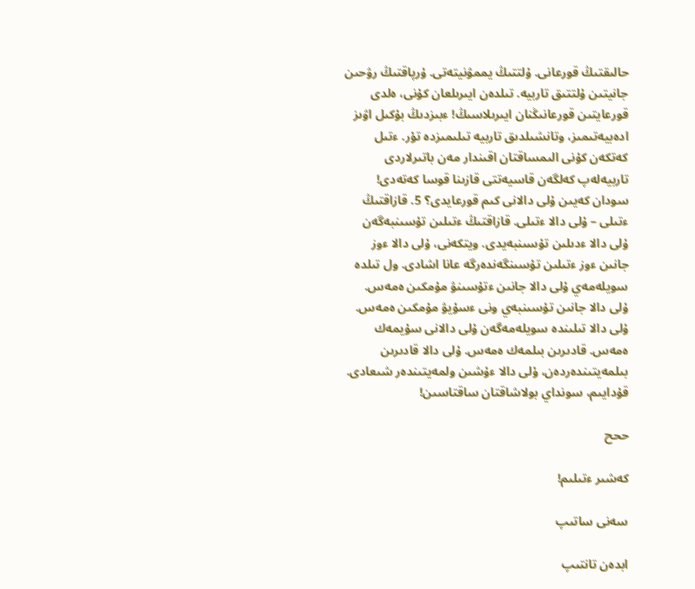حالىقتىڭ قورعانى. ۇلتتىڭ يممۋنيتەتى. ۇرپاقتىڭ رۋحىن جانيتىن ۇلتتىق تاربيە. تىلدەن ايىرىلعان كۇنى، ەلدى قورعايتىن قورعانىڭنان ايىرىلاسىڭ! ءبىزدىڭ بۇكىل اۋىز ادەبيەتىمىز، وتانشىلدىق تاربيە تىلىمىزدە تۇر. ءتىل كەتكەن كۇنى الىمساقتان اقىندار مەن باتىرلاردى تاربيەلەپ كەلگەن قاسيەتتى قازىنا قوسا كەتەدى! سودان كەيىن ۇلى دالانى كىم قورعايدى؟ 5. قازاقتىڭ ءتىلى – ۇلى دالا ءتىلى. قازاقتىڭ ءتىلىن تۇسىنبەگەن ۇلى دالا ءدىلىن تۇسىنبەيدى. ويتكەنى، ۇلى دالا ءوز جانىن ءوز ءتىلىن تۇسىنگەندەرگە عانا اشادى. ول تىلدە سويلەمەي ۇلى دالا جانىن ءتۇسىنۋ مۇمكىن ەمەس. ۇلى دالا جانىن تۇسىنبەي ونى ءسۇيۋ مۇمكىن ەمەس. ۇلى دالا تىلىندە سويلەمەگەن ۇلى دالانى سۇيمەك ەمەس. قادىرىن بىلمەك ەمەس. ۇلى دالا قادىرىن بىلمەيتىندەردەن، ۇلى دالا ءۇشىن ولمەيتىندەر شىعادى. قۇدايىم، سونداي بولاشاقتان ساقتاسىن!

ححح

كەشىر ءتىلىم!

سەنى ساتىپ

ابدەن تانتىپ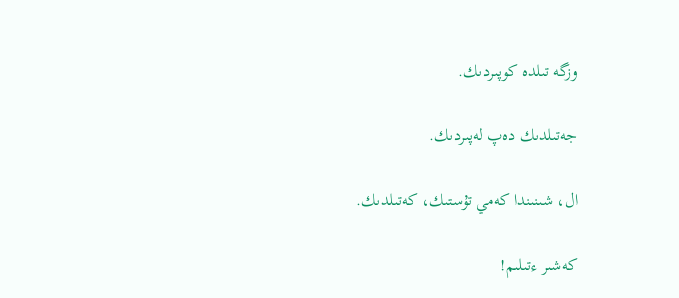وزگە تىلدە كوپىردىك.

جەتىلدىك دەپ لەپىردىك.

ال، شىنىندا كەمي تۇستىك، كەتىلدىك.

كەشىر ءتىلىم!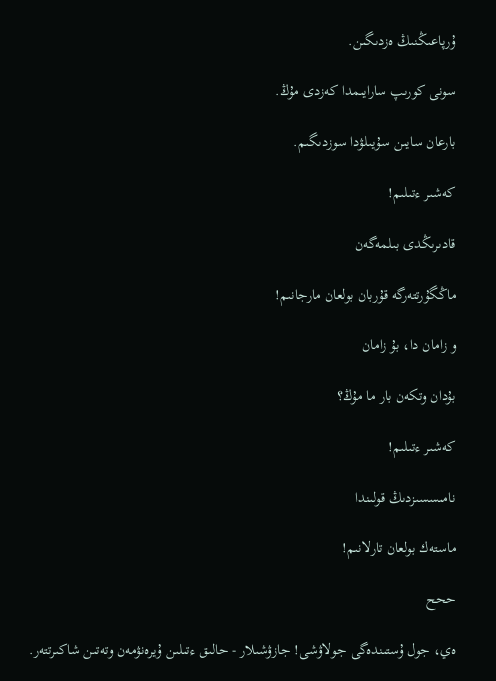ۇرپاعىڭنىڭ ەزدىگىن.

سونى كورىپ سارايىمدا كەزدى مۇڭ.

بارعان سايىن سۇيىلۋدا سوزدىگىم.

كەشىر ءتىلىم!

قادىرىڭدى بىلمەگەن

ماڭگۇرتتەرگە قۇربان بولعان مارجانىم!

و زامان دا، بۇ زامان

بۇدان وتكەن بار ما مۇڭ؟

كەشىر ءتىلىم!

نامىسسىزدىڭ قولىندا

ماستەك بولعان تارلانىم!

ححح

ەي، جول ۇستىندەگى جولاۋشى! جازۋشىلار - حالىق ءتىلىن ۇيرەنۋمەن وتەتىن شاكىرتتەر.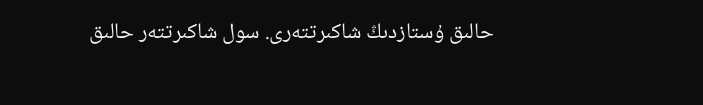حالىق ۇستازدىڭ شاكىرتتەرى. سول شاكىرتتەر حالىق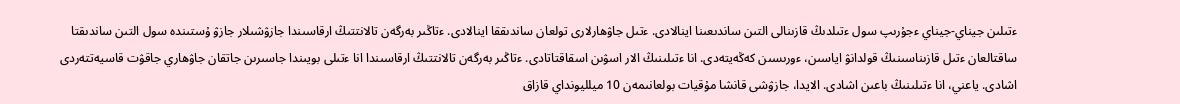ءتىلىن جيناي-جيناي ءجۇرىپ سول ءتىلدىڭ قازىنالى التىن ساندىعىنا اينالادى. ءتىل جاۋھارلارى تولعان ساندىققا اينالادى. ءتاڭىر بەرگەن تالانتتىڭ ارقاسىندا جازۋشىلار جازۋ ۇستىندە سول التىن ساندىقتا ساقتالعان ءتىل قازىناسىنىڭ قولدانۋ اياسىن، ءورىسىن كەڭەيتەدى. انا ءتىلىنىڭ الار اسۋىن اسقاقتاتادى. ءتاڭىر بەرگەن تالانتتىڭ ارقاسىندا انا ءتىلى بويىندا جاسىرىن جاتقان جاۋھاري جاقۋت قاسيەتتەردى اشادى. ياعني، انا ءتىلىنىڭ باعىن اشادى. الايدا، جازۋشى قانشا مۇقيات بولعانىمەن 10 ميلليونداي قازاق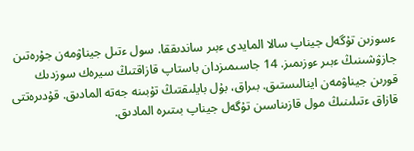ءسوزىن تۇگەل جيناپ سالا المايدى ءبىر ساندىققا. سول ءتىل جيناۋمەن جۇرەتىن جازۋشىنىڭ ءبىر ءوزىمىز. 14 جاسىمىزدان باستاپ قازاقتىڭ سيرەك سوزدىك قورىن جيناۋمەن اينالىستىق. بىراق، بۇل بايلىقتىڭ تۇبىنە جەتە المادىق. قۇدىرەتتى قازاق ءتىلىنىڭ مول قازىناسىن تۇگەل جيناپ بىتىرە المادىق.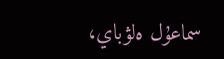سماعۇل ەلۋباي،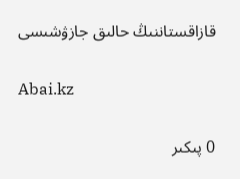قازاقستاننىڭ حالىق جازۋشىسى

Abai.kz

0 پىكىر